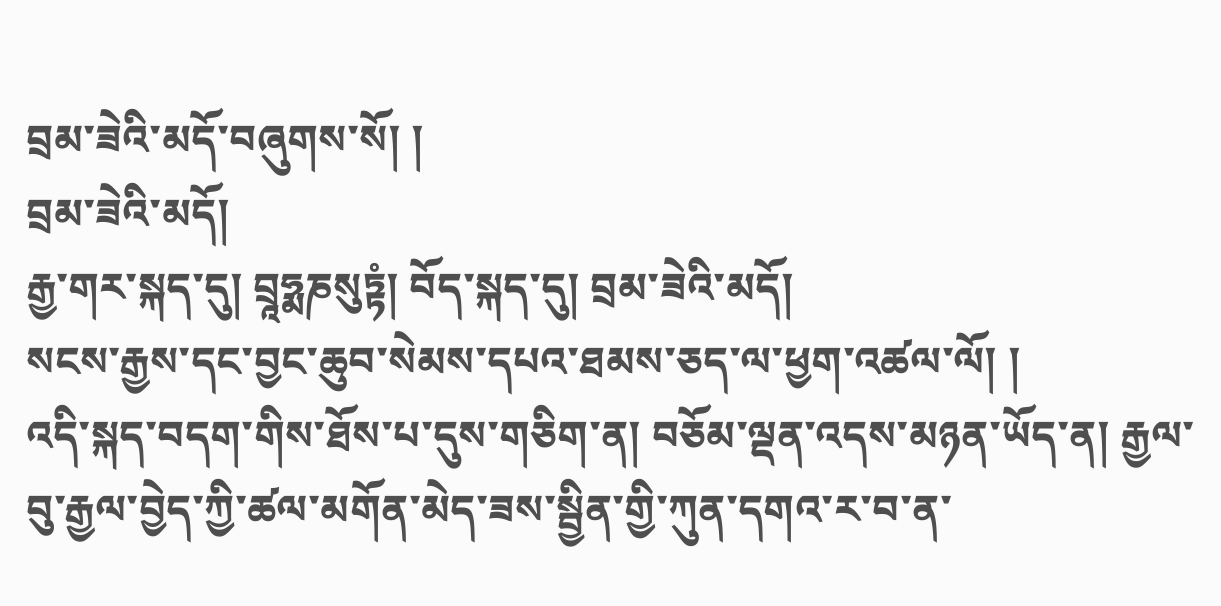བྲམ་ཟེའི་མདོ་བཞུགས་སོ། །
བྲམ་ཟེའི་མདོ།
རྒྱ་གར་སྐད་དུ། བྲཱཧྨཎསུཏྟཾ། བོད་སྐད་དུ། བྲམ་ཟེའི་མདོ།
སངས་རྒྱས་དང་བྱང་ཆུབ་སེམས་དཔའ་ཐམས་ཅད་ལ་ཕྱག་འཚལ་ལོ། །
འདི་སྐད་བདག་གིས་ཐོས་པ་དུས་གཅིག་ན། བཅོམ་ལྡན་འདས་མཉན་ཡོད་ན། རྒྱལ་བུ་རྒྱལ་བྱེད་ཀྱི་ཚལ་མགོན་མེད་ཟས་སྦྱིན་གྱི་ཀུན་དགའ་ར་བ་ན་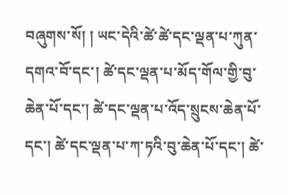བཞུགས་སོ། ། ཡང་དེའི་ཚེ་ཚེ་དང་ལྡན་པ་ཀུན་དགའ་བོ་དང་། ཚེ་དང་ལྡན་པ་མོད་གོལ་གྱི་བུ་ཆེན་པོ་དང་། ཚེ་དང་ལྡན་པ་འོད་སྲུངས་ཆེན་པོ་དང་། ཚེ་དང་ལྡན་པ་ཀ་ཏའི་བུ་ཆེན་པོ་དང་། ཚེ་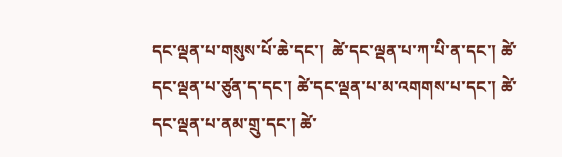དང་ལྡན་པ་གསུས་པོ་ཆེ་དང་།  ཚེ་དང་ལྡན་པ་ཀ་པི་ན་དང་། ཚེ་དང་ལྡན་པ་ཙུན་ད་དང་། ཚེ་དང་ལྡན་པ་མ་འགགས་པ་དང་། ཚེ་དང་ལྡན་པ་ནམ་གྲུ་དང་། ཚེ་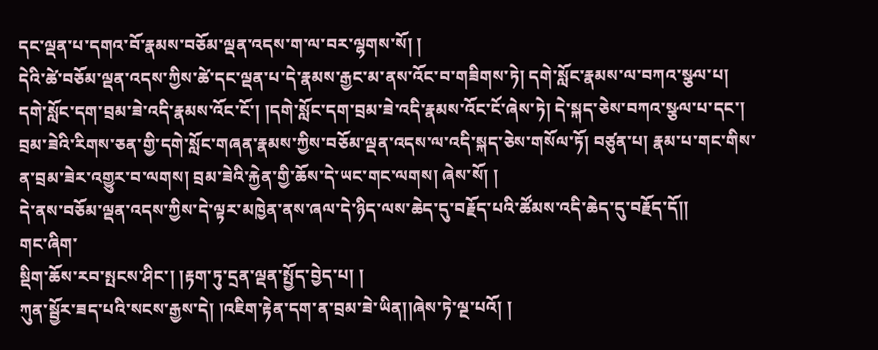དང་ལྡན་པ་དགའ་བོ་རྣམས་བཅོམ་ལྡན་འདས་ག་ལ་བར་ལྷགས་སོ། །
དེའི་ཚེ་བཅོམ་ལྡན་འདས་ཀྱིས་ཚེ་དང་ལྡན་པ་དེ་རྣམས་རྒྱང་མ་ནས་འོང་བ་གཟིགས་ཏེ། དགེ་སློང་རྣམས་ལ་བཀའ་སྩལ་པ། དགེ་སློང་དག་བྲམ་ཟེ་འདི་རྣམས་འོང་ངོ་། །དགེ་སློང་དག་བྲམ་ཟེ་འདི་རྣམས་འོང་ངོ་ཞེས་ཏེ། དེ་སྐད་ཅེས་བཀའ་སྩལ་པ་དང་། བྲམ་ཟེའི་རིགས་ཅན་གྱི་དགེ་སློང་གཞན་རྣམས་ཀྱིས་བཅོམ་ལྡན་འདས་ལ་འདི་སྐད་ཅེས་གསོལ་ཏོ། བཙུན་པ། རྣམ་པ་གང་གིས་ན་བྲམ་ཟེར་འགྱུར་བ་ལགས། བྲམ་ཟེའི་རྐྱེན་གྱི་ཆོས་དེ་ཡང་གང་ལགས། ཞེས་སོ། །
དེ་ནས་བཅོམ་ལྡན་འདས་ཀྱིས་དེ་ལྟར་མཁྱེན་ནས་ཞལ་དེ་ཉིད་ལས་ཆེད་དུ་བརྗོད་པའི་ཚོམས་འདི་ཆེད་དུ་བརྗོད་དོ།།
གང་ཞིག་
སྡིག་ཆོས་རབ་སྤངས་ཤིང་། །རྟག་ཏུ་དྲན་ལྡན་སྤྱོད་བྱེད་པ། །
ཀུན་སྦྱོར་ཟད་པའི་སངས་རྒྱས་དེ། །འཇིག་རྟེན་དག་ན་བྲམ་ཟེ་ཡིན།།ཞེས་ཏེ་ལྔ་པའོ། །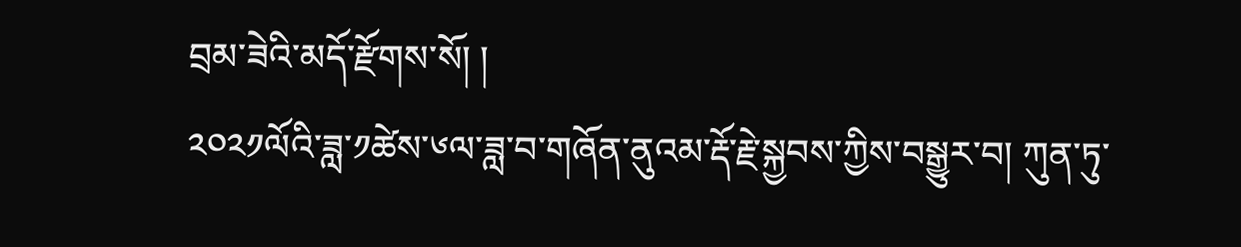བྲམ་ཟེའི་མདོ་རྫོགས་སོ། །
༢༠༢༡ལོའི་ཟླ་༡ཚེས་༦ལ་ཟླ་བ་གཞོན་ནུའམ་རྡོ་རྗེ་སྐྱབས་ཀྱིས་བསྒྱུར་བ། ཀུན་ཏུ་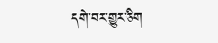དགེ་བར་གྱུར་ཅིག